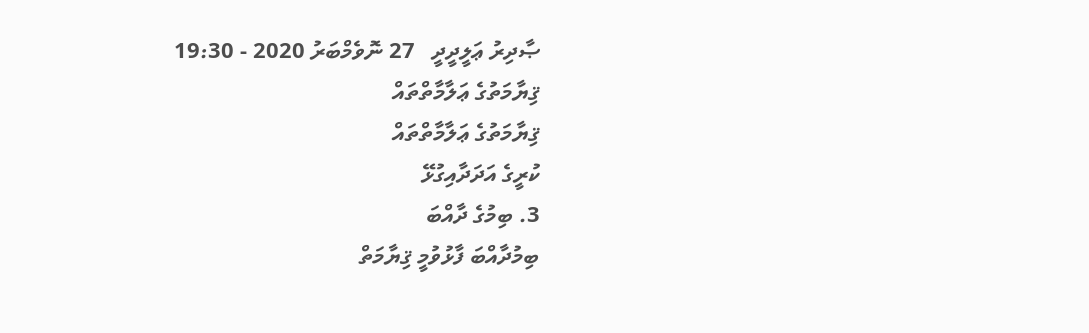ޞާދިރު ޢަލީދީދީ   27 ނޮވެމްބަރު 2020 - 19:30
ޤިޔާމަތުގެ ޢަލާމާތްތައް
ޤިޔާމަތުގެ ޢަލާމާތްތައް
ކުރީގެ އަދަދާއިގުޅޭ
3. ބިމުގެ ދާއްބަ
ބިމުދާއްބަ ފާޅުވުމީ ޤިޔާމަތް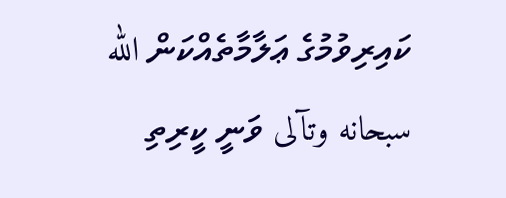ކައިރިވުމުގެ ޢަލާމާތެއްކަން الله سبحانه وتآلى ވަނީ ކީރިތި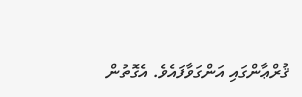ޤުރްޢާންގައި އަންގަވާފައެވެ. އެގޮތުން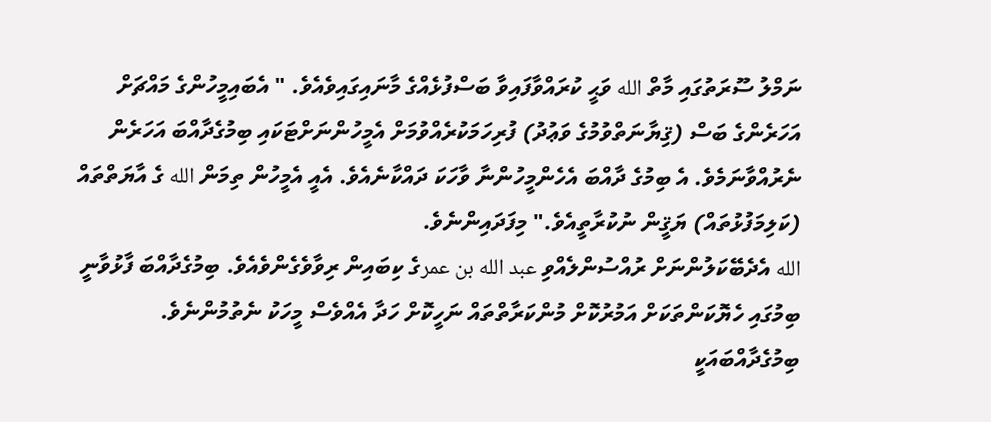ނަމްލު ސޫރަތުގައި މާތް الله ވަޙީ ކުރައްވާފައިވާ ބަސްފުޅެއްގެ މާނައިގައިވެއެވެ. " އެބައިމީހުންގެ މައްޗަށް އަހަރެންގެ ބަސް (ޤިޔާނަތްވުމުގެ ވަޢުދު) ފުރިހަމަކުރެއްވުމަށް އެމީހުންނަށްޓަކައި ބިމުގެދާއްބަ އަހަރެން ނެރުއްވާނަމެވެ. އެ ބިމުގެ ދާއްބަ އެހެންމީހުންނާ ވާހަކަ ދައްކާނެއެވެ. އެއީ އެމީހުން ތިމަން الله ގެ އާޔަތްތައް (ކަލިމަފުޅުތައް) ޔަޤީން ނުކުރާތީއެވެ." މިފަދައިންނެވެ.
الله އެދެބޭކަލުންނަށް ރުއްސުންލެއްވި عبد الله بن عمرގެ ކިބައިން ރިވާވެގެންވެއެވެ. ބިމުގެދާއްބަ ފާޅުވާނީ ބިމުގައި ހެޔޮކަންތަކަށް އަމުރުކޮށް މުންކަރާތްތައް ނަހީކޮށް ހަދާ އެއްވެސް މީހަކު ނެތުމުންނެވެ.
ބިމުގެދާއްބައަކީ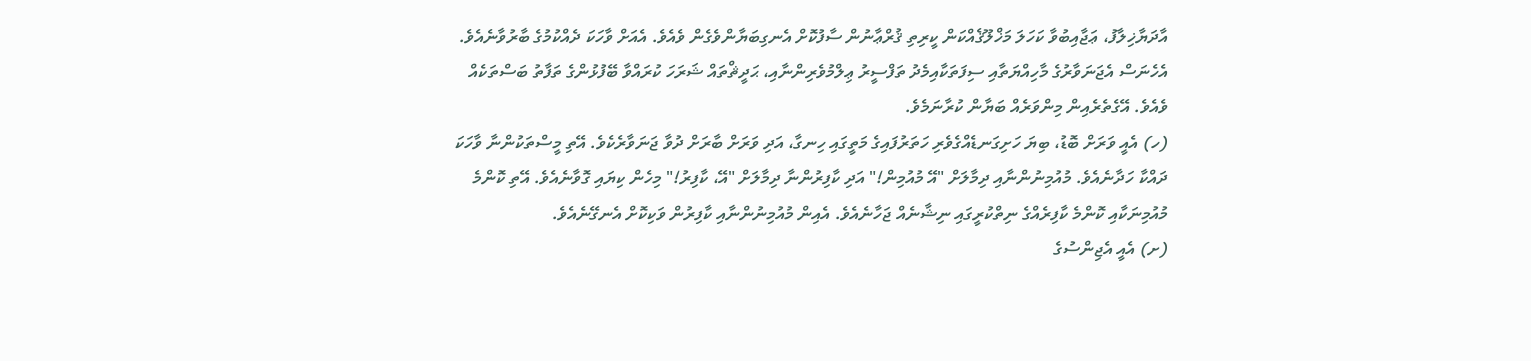އާދަޔާޚިލާފު، ޢަޖާއިބުވާ ކަހަލަ މަޚްލޫޤެއްކަން ކީރިތި ޤުރްޢާނުން ސާފުކޮށް އެނގިބަޔާންވެގެން ވެއެވެ. އެއަށް ވާހަކަ ދެއްކުމުގެ ބާރުވާނެއެވެ. އެހެނަސް އެޖަނަވާރުގެ މާހިއްޔަތާއި ސިފަތަކާއިމެދު ތަފްސީރު ޢިލްމުވެރިންނާއި، ޙަދީޘްތައް ޝަރަހަ ކުރައްވާ ބޭފުޅުންގެ ތަފާތު ބަސްތަކެއް ވެއެވެ. އޭގެތެރެއިން މިންވަރެއް ބަޔާން ކުރާނަމެވެ.
(ހ) އެއީ ވަރަށް ބޮޑު، ބިޔަ ހަށިގަނޑެއްގެވެރި ހަތަރުފައިގެ މަތީގައި ހިނގާ، އަދި ވަރަށް ބާރަށް ދުވާ ޖަނަވާރެކެވެ. އޭތި މީސްތަކުންނާ ވާހަކަ ދައްކާ ހަދާނެއެވެ. މުއުމިނުންނާއި ދިމާލަށް "އޭ މުއުމިން!" އަދި ކާފިރުންނާ ދިމާލަށް "އޭ، ކާފިރު!" މިހެން ކިޔައި ގޮވާނެއެވެ. އޭތި ކޮންމެ މުއުމިނަކާއި ކޮންމެ ކާފިރެއްގެ ނިތްކުރީގައި ނިޝާނެއް ޖަހާނެއެވެ. އެއިން މުއުމިނުންނާއި ކާފިރުން ވަކިކޮށް އެނގޭނެއެވެ.
(ށ) އެއީ އެޖިންސުގެ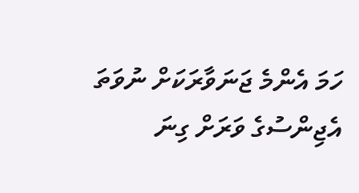ހަމަ އެންމެ ޖަނަވާރަކަށް ނުވަތަ އެޖިންސުގެ ވަރަށް ގިނަ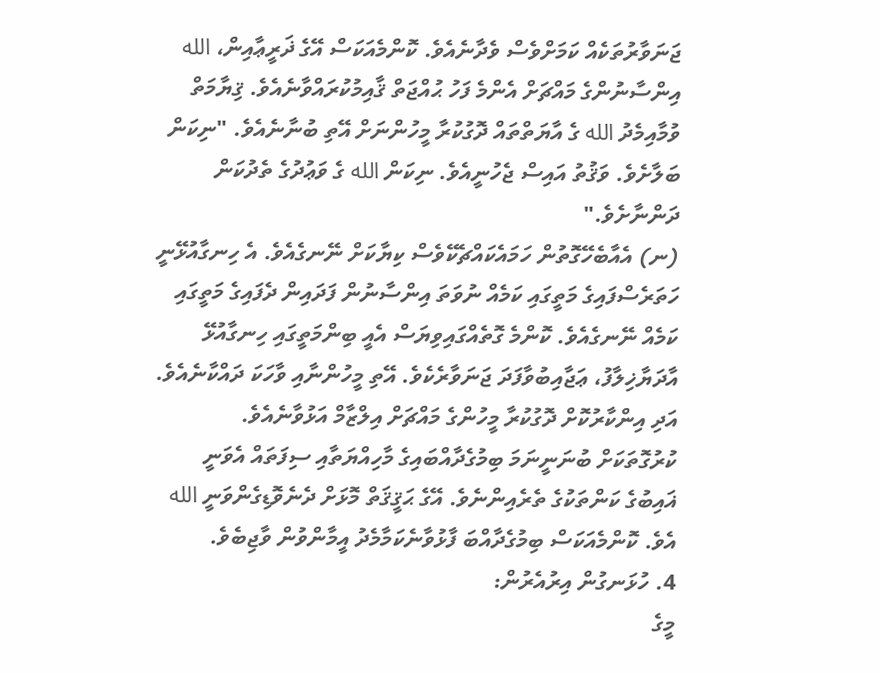ޖަނަވާރުތަކެއް ކަމަށްވެސް ވެދާނެއެވެ. ކޮންމެއަކަސް އޭގެ ޛަރީޢާއިން، الله އިންސާނުންގެ މައްޗަށް އެންމެ ފަހު ޙުއްޖަތް ޤާއިމުކުރައްވާނެއެވެ. ޤިޔާމަތް ވުމާއިމެދު الله ގެ އާޔަތްތައް ދޮގުކުރާ މީހުންނަށް އޭތި ބުނާނެއެވެ. "ނިކަން ބަލާށެވެ. ވަޤުތު އައިސް ޖެހުނީއެވެ. ނިކަން الله ގެ ވަޢުދުގެ ތެދުކަން ދަންނާށެވެ."
(ނ) އެއާބެހޭގޮތުން ހަމައެކައްޗެކޭވެސް ކިޔާކަށް ނޭނގެއެވެ. އެ ހިނގާއުޅޭނީ ހަތަރެސްފައިގެ މަތީގައި ކަމެއް ނުވަތަ އިންސާނުން ފަދައިން ދެފައިގެ މަތީގައި ކަމެއް ނޭނގެއެވެ. ކޮންމެ ގޮތެއްގައިވިޔަސް އެއީ ބިންމަތީގައި ހިނގާއުޅޭ އާދަޔާޚިލާފު، ޢަޖާއިބުވާފަދަ ޖަނަވާރެކެވެ. އޭތި މީހުންނާއި ވާހަކަ ދައްކާނެއެވެ. އަދި އިންކާރުކޮށް ދޮގުކުރާ މީހުންގެ މައްޗަށް އިލްޒާމް އަޅުވާނެއެވެ.
ކުރުގޮތަކަށް ބުނަނީނަމަ ބިމުގެދާއްބައިގެ މާހިއްޔަތާއި ސިފަތައް އެވަނީ ޣައިބުގެ ކަންތަކުގެ ތެރެއިންނެވެ. އޭގެ ޙަޤީޤަތް މޮޅަށް ދެނެވޮޑިގެންވަނީ الله އެވެ. ކޮންމެއަކަސް ބިމުގެދާއްބަ ފާޅުވާނެކަމާމެދު އީމާންވުން ވާޖިބެވެ.
4. ހުޅަނގުން އިރުއެރުން:
މީގެ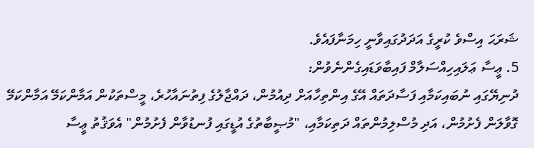ޝަރަޙަ އިސްވެ ކުރީގެ އަދަދުގައިވާނީ ހިމަނާފައެވެ.
5. ޢީސާ ޢަލައިހިއްސަލާމް ފައިބާވަޑައިގެންނެވުން:
ދުނިޔޭގައި ނުބައިކަމާއި ފަސާދަތައް އޭގެ އިންތިހާއަށް ދިއުމުން، ދައްޖާލުގެ ފިތުނައާހުރެ، މީސްތަކުން އަމާންކަމޭ އަމާންކަމޭ ގޮވާލަން ފެށުމުން، އަދި މުސްލިމުންތައް ދަތިކަމާއި، "މުޞީބާތުގެ އުޑީގައި ފުނޑުވާން ފެށުމުން" އެވަޤުތު ޢީސާ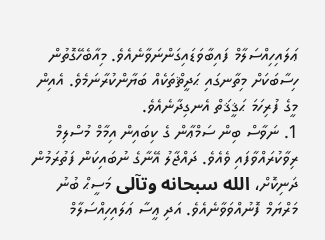ޢަލައިހިއްސަލާމް ފައިބާވަޑައިގަންނަވާނެއެވެ. މިއާބެހޭގޮތުން ހިސާބަކަށް މިތާނގައި ޙަދީޘްތަކެއް ބަޔާންކުރާނަމެވެ. އެއިން މީގެ ފުރިހަމަ ޙަޤީޤަތް އެނގިދާނެއެވެ.
1. ނަވާސް ބިން ސަމްޢާން ގެ ކިބައިން އިމާމް މުސްލިމް ރިވާކުރައްވާފައި ވެއެވެ. ދައްޖާލު އޭނާގެ ނުބައިކަން ފަތުރަމުން ދަނިކޮށް، الله سبحانه وتآلى މަސީޙް ބުނު މަރްޔަމް ފޮނުއްވަވާނެއެވެ. އަދި ޢީސާ ޢަލައިހިއްސަލާމް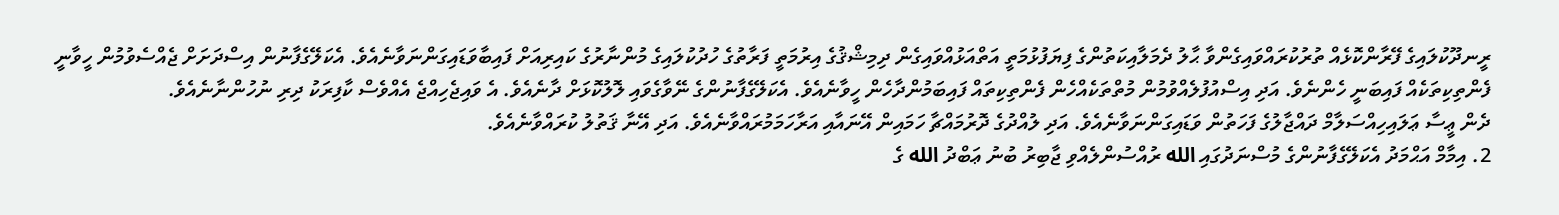ރީނދޫކުލައިގެ ފޭރާންކޮޅެއް ތުރުކުރައްވައިގެންވާ ޙާލު ދެމަލާއިކަތުންގެ ފިޔަފުޅުމަތީ އަތްއަޅުއްވައިގެން ދިމިޝްޤުގެ އިރުމަތީ ފަރާތުގެ ހުދުކުލައިގެ މުންނާރުގެ ކައިރިއަށް ފައިބާވަޑައިގަންނަވާނެއެވެ. އެކަލޭގެފާނުން އިސްދަށަށް ޖެއްސެވުމުން ހީވާނީ ފެންތިކިތަކެއް ފައިބަނީ ހެންނެވެ. އަދި އިސްއުފުލެއްވުމުން މުތްތަކެއްހެން ފެންތިކިތައް ފައިބަމުންދާހެން ހީވާނެއެވެ. އެކަލޭގެފާނުންގެ ނޭވާގެވައި ލޮލުކޮޅަށް ދާނެއެވެ. އެ ވައިޖެހިއްޖެ އެއްވެސް ކާފިރަކު ދިރި ނުހުންނާނެއެވެ.
ދެން ޢީސާ ޢަލައިހިއްސަލާމް ދައްޖާލުގެ ފަހަތުން ވަޑައިގަންނަވާނެއެވެ. އަދި ލުއްދުގެ ދޮރުމައްޗާ ހަމައިން އޭނައާއި އަރާހަމަމުރައްވާނެއެވެ. އަދި އޭނާ ޤަތުލު ކުރައްވާނެއެވެ.
2. އިމާމް އަޙްމަދު އެކަލޭގެފާނުންގެ މުސްނަދުގައި الله ރުއްސުންލެއްވި ޖާބިރު ބުނު ޢަބްދު الله ގެ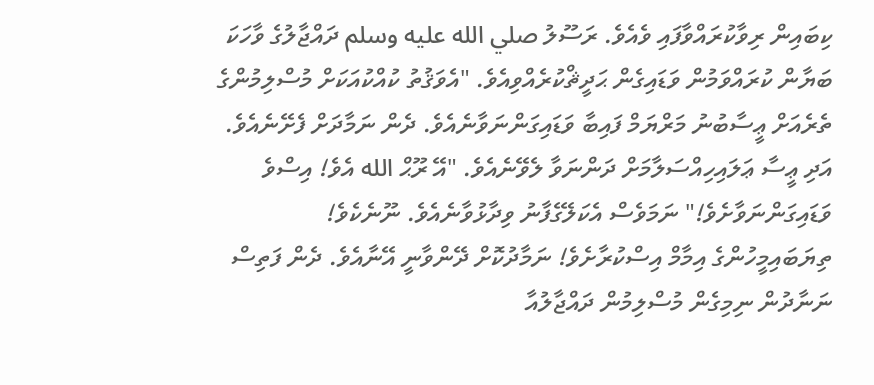ކިބައިން ރިވާކުރައްވާފައި ވެއެވެ. ރަސޫލު صلي الله عليه وسلم ދައްޖާލުގެ ވާހަކަ ބަޔާން ކުރައްވަމުން ވަޑައިގެން ޙަދީޘްކުރެއްވިއެވެ. "އެވަޤުތު ކުއްކުއަކަށް މުސްލިމުންގެ ތެރެއަށް ޢީސާބުނު މަރްޔަމް ފައިބާ ވަޑައިގަންނަވާނެއެވެ. ދެން ނަމާދަށް ފެށޭނެއެވެ. އަދި ޢީސާ ޢަލައިހިއްސަލާމަށް ދަންނަވާ ލެވޭނެއެވެ. "އޭ ރޫޙް الله އެވެ! އިސްވެ ވަޑައިގަންނަވާށެވެ!" ނަމަވެސް އެކަލޭގެފާނު ވިދާޅުވާނެއެވެ. ނޫނެކެވެ! ތިޔަބައިމީހުންގެ އިމާމް އިސްކުރާށެވެ! ނަމާދުކޮށް ދޭންވާނީ އޭނާއެވެ. ދެން ފަތިސް ނަނާދުން ނިމިގެން މުސްލިމުން ދައްޖާލުއާ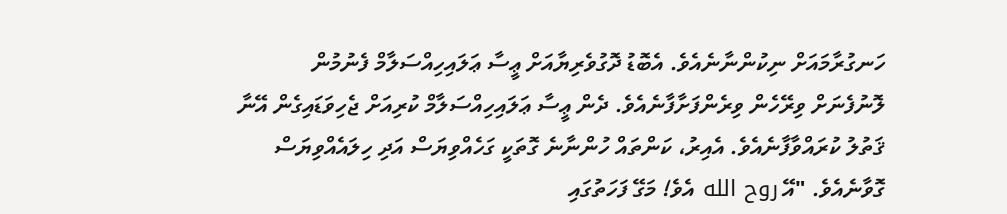ހަނގުރާމައަށް ނިކުންނާނެއެވެ. އެބޮޑު ދޮގުވެރިޔާއަށް ޢީސާ ޢަލައިހިއްސަލާމް ފެނުމުން ލޮނުފެނަށް ވިރޭހެން ވިރެންފަށާފާނެއެވެ. ދެން ޢީސާ ޢަލައިހިއްސަލާމް ކުރިއަށް ޖެހިވަޑައިގެން އޭނާ ޤަތުލު ކުރައްވާފާނެއެވެ. އެއިރު، ކަންތައް ހުންނާނެ ގޮތަކީ ގަހެއްވިޔަސް އަދި ހިލައެއްވިޔަސް ގޮވާނެއެވެ. "އޭ روح الله އެވެ! މަގޭ ފަހަތުގައި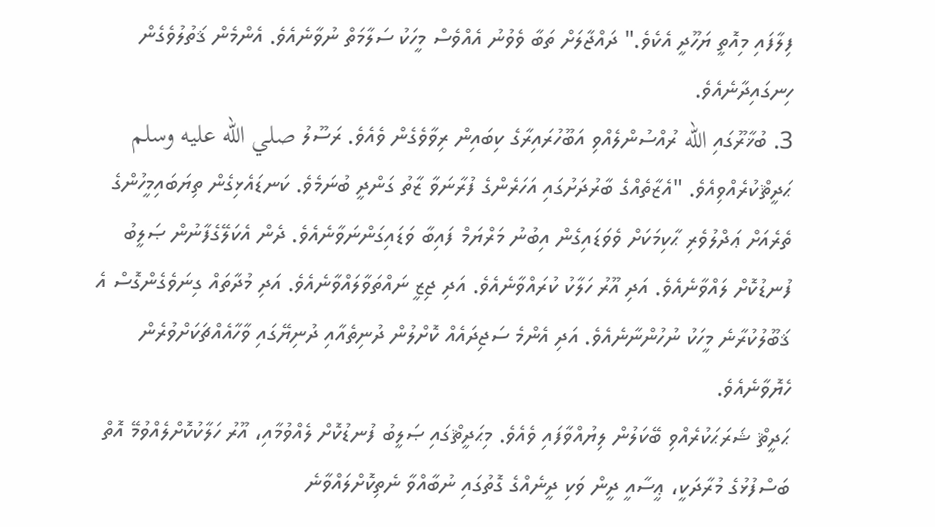ފިލާފައި މިއޮތީ ޔަހޫދީ އެކެވެ." ދައްޖާލަށް ތަބާ ވެވުނު އެއްވެސް މީހަކު ސަލާމަތް ނުވާނެއެވެ. އެންމެން ޤަތުލުވެގެން ހިނގައިދާނެއެވެ.
3. ބުޚާރޫގައި الله ރުއްސުންލެއްވި އަބޫހުރައިރާގެ ކިބައިން ރިވާވެގެން ވެއެވެ. ރަސޫލު صلي الله عليه وسلم ޙަދީޘްކުރެއްވިއެވެ. "އެޒާތެއްގެ ބާރުދަށުގައި އަހަރެންގެ ފުރާނަވާ ޒާތު ގަންދީ ބުނަމެވެ. ކަނޑައެޅިގެން ތިޔަބައިމީހުންގެ ތެރެއަށް ޢަދްލުވެރި ޙާކިމަކަށް ވެވަޑައިގެން އިބުނު މަރްޔަމް ފައިބާ ވަޑައިގަންނަވާނެއެވެ. ދެން އެކަލޭގެފާނުން ޞަލީބު ފުނޑުކޮށް ލައްވާނެއެވެ. އަދި އޫރު ހަލާކު ކުރައްވާނެއެވެ. އަދި ޖިޒީ ނައްތަވާލައްވާނެއެވެ. އަދި މުދާތައް ގިނަވެގެންގޮސް އެ ޤަބޫލުކުރާނެ މީހަކު ނުހުންނާނެއެވެ. އަދި އެންމެ ސަޖިދައެއް ކޮށްލުން ދުނިތެއާއި ދުނިޔޭގައި ވާހާއެއްޗަކަށްވުރެން ހެޔޮވާނެއެވެ.
ޙަދީޘް ޝަރަޙަކުރެއްވި ބޭކަލުން ލިޔުއްވާފައި ވެއެވެ. މިޙަދީޘްގައި ޞަލީބު ފުނޑުކޮށް ލެއްވުމާއި، އޫރު ހަލާކުކޮށްލެއްވުމޭ އޮތް ބަސްފުޅުގެ މުރާދަކީ، ޢީސާއީ ދީން ވަކި ދީނެއްގެ ގޮތުގައި ނުބާއްވާ ނެތިކޮށްލައްވާނެ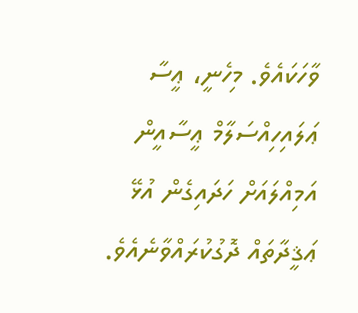ވާހަކައެވެ. މިހެނީ، ޢީސާ ޢަލައިހިއްސަލާމް ޢީސާއީން އަމިއްލައަށް ހަދައިގެން އުޅޭ ޢަޤީދާތައް ދޮގުކުރައްވާނެއެވެ.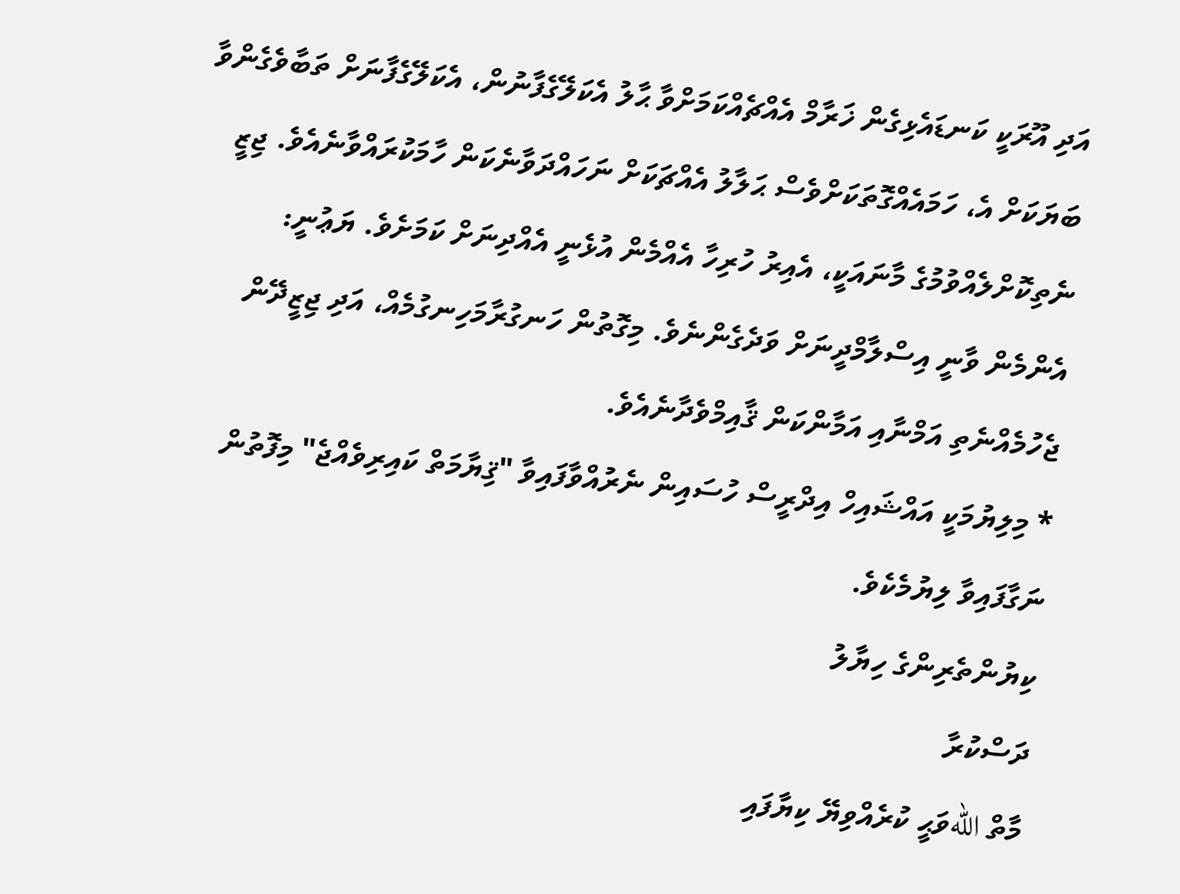އަދި އޫރަކީ ކަނޑައެޅިގެން ޚަރާމް އެއްޗެއްކަމަށްވާ ޙާލު އެކަލޭގެފާނުން، އެކަލޭގެފާނަށް ތަބާވެގެންވާ ބަޔަކަށް އެ، ހަމައެއްގޮތަކަށްވެސް ޙަލާލު އެއްޗަކަށް ނަހައްދަވާނެކަން ހާމަކުރައްވާނެއެވެ. ޖިޒީ ނެތިކޮށްލެއްވުމުގެ މާނައަކީ، އެއިރު ހުރިހާ އެއްމެން އުޅެނީ އެއްދިނަށް ކަމަށެވެ. ޔަޢުނީ: އެންމެން ވާނީ އިސްލާމްދީނަށް ވަދެގެންނެވެ. މިގޮތުން ހަނގުރާމަހިނގުމެއް، އަދި ޖިޒީދޭން ޖެހުމެއްނެތި އަމްނާއި އަމާންކަން ޤާއިމްވެދާނެއެވެ.
* މިލިޔުމަކީ އައްޝައިހް އިދްރީސް ހުސައިން ނެރުއްވާފައިވާ "ޤިޔާމަތް ކައިރިވެއްޖެ" މިފޮތުން ނަގާފައިވާ ލިޔުމެކެވެ.
ކިޔުންތެރިންގެ ހިޔާލު
ދަސްކުރާ
މާތް اللهވަޙީ ކުރެއްވިޔޭ ކިޔާފައި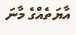އާޔަތެއްގެ މާނަ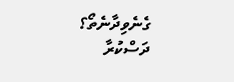ގެނެވިދާނެތޯ؟
ދަސްކުރާ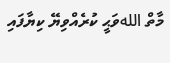މާތް اللهވަޙީ ކުރެއްވިޔޭ ކިޔާފައި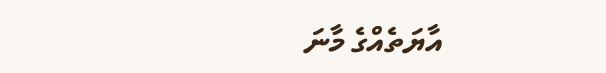އާޔަތެއްގެ މާނަ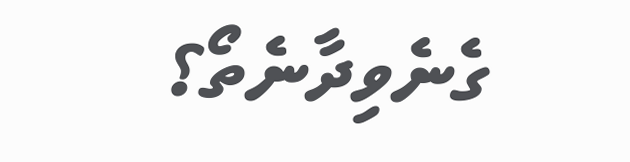ގެނެވިދާނެތޯ؟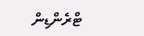ޓްރެންޑިން